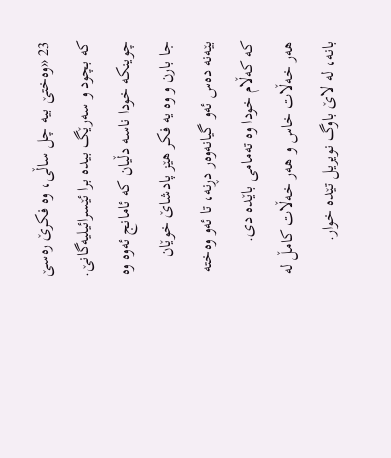23 «وەختێ بیه چل ساڵی، وه فکرێ رەسێ که بچود و سەرێگ بیده برا ئێسرائیلیەگانێ.
چوینکه خودا ناسه دڵیان که ئامانج ئەوه وه جا بارن و وه یە فکر هێز پادشاێ خوێان بێەنه دەس ئەو گیانەوەر دڕنە، تا ئەو وەخته که کەڵام خودا وه تەمامی باێده دی.
هەر خەڵات خاس و هەر خەڵات کامڵ له بانه، له لاێ باوگ نویریل تێدە خوار.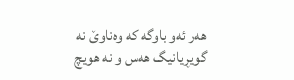هەر ئەو باوگه که وەناوێ نه گویڕیانیگ هەس و نه هویچ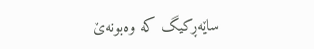ساێەڕکیگ که وەبونەێ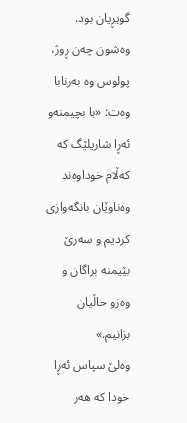گویڕیان بود.
وەشون چەن ڕوژ، پولوس وه بەرنابا وەت: «با بچیمنەو ئەڕا شاریلێگ که کەڵام خوداوەند وەناوێان بانگەوازی کردیم و سەرێ بێیمنه براگان و وەزو حاڵیان بزانیم.»
وەلێ سپاس ئەڕا خودا که هەر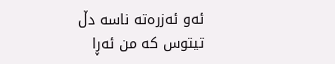ئەو ئەزرەتە ناسه دڵ تیتوس که من ئەڕا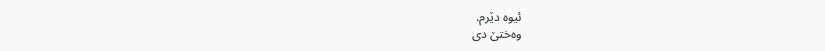ئیوه دێرم.
وەختێ دی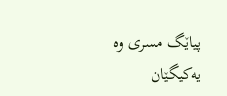پیاێگ مسری وه یەکیگێان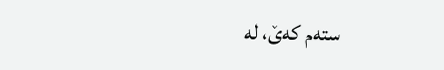ستەم کەێ، له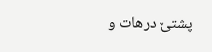پشتێ درهات و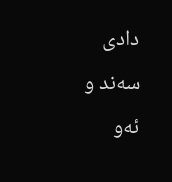دادی سەند و ئەو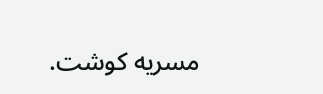مسریه کوشت.